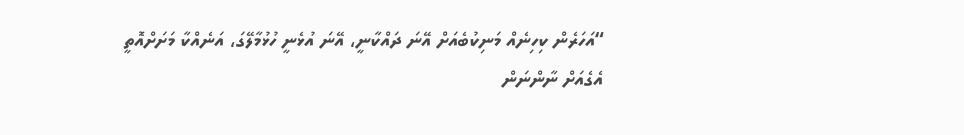“އަހަރެން ކިހިނެއް މަނިކުބެއަށް އޭނަ ދައްކާނީ، އޭނަ އުޅެނީ ހުޅުމާލޭގަ، އަނެއްކާ މަށަށްއޮތީ އެގެއަށް ނާންނަން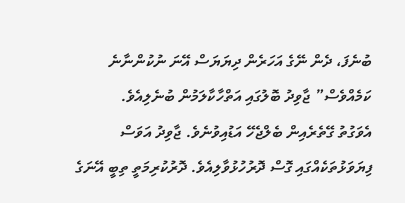ބުނެފަ، ދެން ނޭގެ އަހަރެން ދިޔަޔަސް އޭނަ ނުކުންނާނެ ކަމެއްވެސް” ޖާވިދު ބޮލުގައި އަތްހާކާލަމުން ބުނެލިއެވެ.
އެވަގުތު ގޭތެރެއިން ބެލްޖެހޭ އަޑުއިވުނެވެ. ޖާވިދު އަވަސް ފިޔަވަޅުތަކެއްގައި ގޮސް ދޮރުހުޅުވާލިއެވެ. ދޮރުކުރިމަތީ ތިބީ އޭނަގެ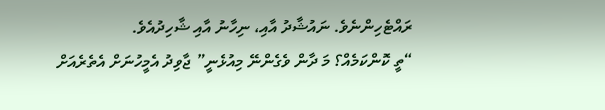ރައްޓެހިންނެވެ. ނައުޝާދު އާއި، ނިހާނު އާއި ޝާހިދުއެވެ.
“ތީ ކޮންކަމެއް؟ މަ ދާން ވެގެންނޭ މިއުޅެނީ” ޖާވިދު އެމީހުނަށް އެތެރެއަށް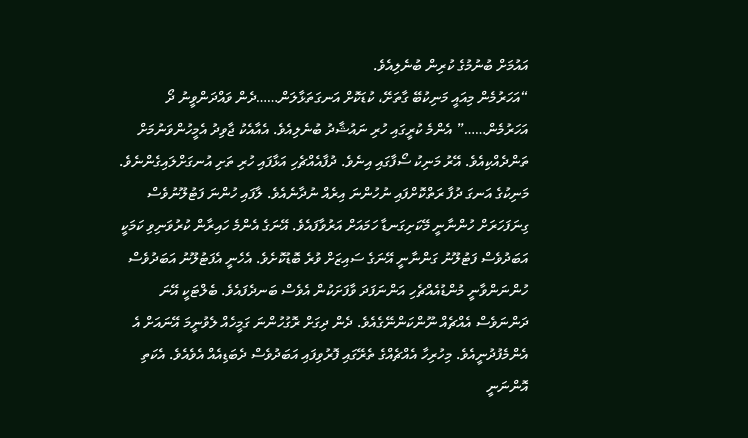އައުމަށް ބުނުމުގެ ކުރިން ބުނެލިއެވެ.
“އަހަރުމެން މިއައީ މަނިކުބޭ ގާތަށޭ، ކުޑަކޮށް އަނގަތަޅާލަން……ދެން ވައްދަންވީނު ދޯ އަހަރުމެން……” އެންމެ ކުރީގައި ހުރި ނައުޝާދު ބުނެލިއެވެ. އެއާއެކު ޖާވިދު އެމީހުންވަނުމަށް ތަންދެއްކިއެވެ. އޭރު މަނިކު ސޯފާގައި އިނެވެ. ދުފާއެއްޗެހި އަޅާފައި ހުރި ތަށި އުނގަށްލައިގެންނެވެ. މަނިކުގެ އަނގަ ދުފާ ރަތްކޮށްފައި ނުހުންނަ އިރެއް ނުދާނެއެވެ. ލާފައި ހުންނަ ފަޓުލޫނުވެސް ގިނަފަހަރަށް ހުންނާނީ މޭކަށިގަނޑާ ހަމައަށް އަރުވާފައެވެ. އޭނަގެ އެންމެ ހައިރާން ކުރުވަނިވި ކަމަކީ އަބަދުވެސް ފަޓުލޫނު ގަންނާނީ އޭނަގެ ސައިޒަށް ވުރެ ބޮޑުކޮށެވެ. އެހެނީ އެފަޓުލޫނު އަބަދުވެސް ހުންނަންވާނީ މުންޑުއެއްޗެހި އަންނަފަދަ ވާފަށަކުން އެވެސް ބަނދެފައެވެ. ބެލްޓަކީ އޭނަ ދަންނަވެސް އެއްޗެއް ނޫންކަންނޭގެއެވެ. ދެން ދިގަށް ރޮގުހުންނަ ގަމީހެއް ލެވުނީމަ އޭނައަށް އެ އެންމެފުދުނީއެވެ. މިހުރިހާ އެއްޗެއްގެ ތެރޭގައި ފޮރުވިފައި އަބަދުވެސް ދެބަޑިއެއް އެވެއެވެ. އެކަތި އޮންނަނީ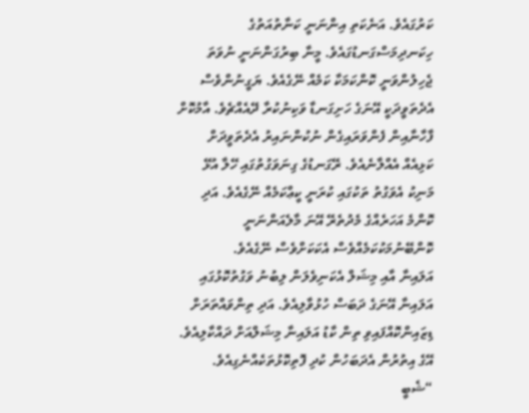ކަރުގައެވެ. އަނެކަތި އިންނަނީ ކަނާތުއަތުގެ ހިކަނދިމަސްގަނޑުގައެވެ. މީނާ ބިރުގަންނަނީ ނުވަތަ ޖެހިލުންވަނީ ކޮންކަމަކާ ކަމެއް ނޭގެއެވެ. ޔަގީނުންވެސް އެދެތަވީދަކީ އޭނަގެ ހަށިގަނޑާ ވަކިނުކުރާ ދޭއެއްޗެވެ. އާމުކޮށް ފާހާނާއިން ފެންވަރައިގެން ނުކުންނައިރު އެދެތަވީދަށް ކަޅިއެއް އެއްލާނެއެވެ. ރޭގަނޑުގެ ގިނަވަގުތުގައި ހޭލާ އުޅޭ މަނިކު އެވަގުތު ތަކުގައި ކުރަނީ ކީޢްކަމެއް ނޭގެއެވެ. އަދި ކޮންމެ އަހަރެއްގެ މެދުތެރޭ އޭނަ މާލެއަންނަނީ ކޮންބޭނުމަކުކަމެއްވެސް އެކަކަށްވެސް ނޭގެއެވެ.
އަލައިނާ އާއި މިޝަލް އެކަނިވެލަން ލިބުނު ވަގުތުކޮޅުގައި އަލައިނާ އޭނަގެ ދަބަސް ހުޅުވާލިއެވެ. އަދި ތިންވައްތަރަށް ޑިޒައިންކޮއްފައިވި ތިން ކާޑު އަލައިނާ މިޝަލްއަށް ދައްކާލިއެވެ. އޭގެ އިތުރުން އެދަބަހުން ކުދި ފޮތިކޮޅުތަކެއްނެގިއެވެ.
“ޝެބީ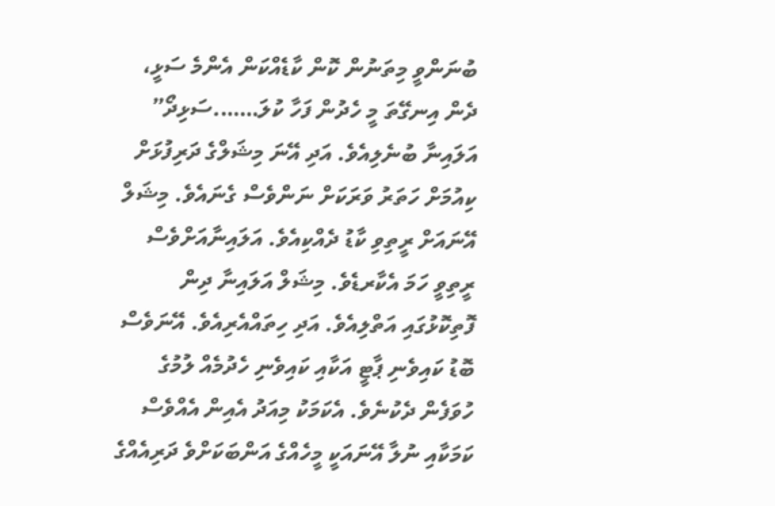ބުނަންވީ މިތަނުން ކޮން ކާޑެއްކަން އެންމެ ސަޅީ، ދެން އިނގޭތަ މީ ހެދުން ފަހާ ކުލަ…….ސަޅިދޯ” އަލައިނާ ބުނެލިއެވެ. އަދި އޭނަ މިޝަލްގެ ދަރިފުޅަށް ކިއުމަށް ހަތަރު ވަރަކަށް ނަންވެސް ގެނައެވެ. މިޝަލް އޭނައަށް ރީތިވި ކާޑު ދެއްކިއެވެ. އަލައިނާއަށްވެސް ރީތިވީ ހަމަ އެކާރޑެވެ. މިޝަލް އަލައިނާ ދިން ފޮތިކޮޅުގައި އަތްލިއެވެ. އަދި ހިތައްއެރިއެވެ. އޭނަވެސް ބޮޑު ކައިވެނި ޕާޓީ އަކާއި ކައިވެނި ހެދުމެއް ލުމުގެ ހުވަފެން ދެކުނެވެ. އެކަމަކު މިއަދު އެއިން އެއްވެސް ކަމަކާއި ނުލާ އޭނައަކީ މީހެއްގެ އަންބަކަށްވެ ދަރިއެއްގެ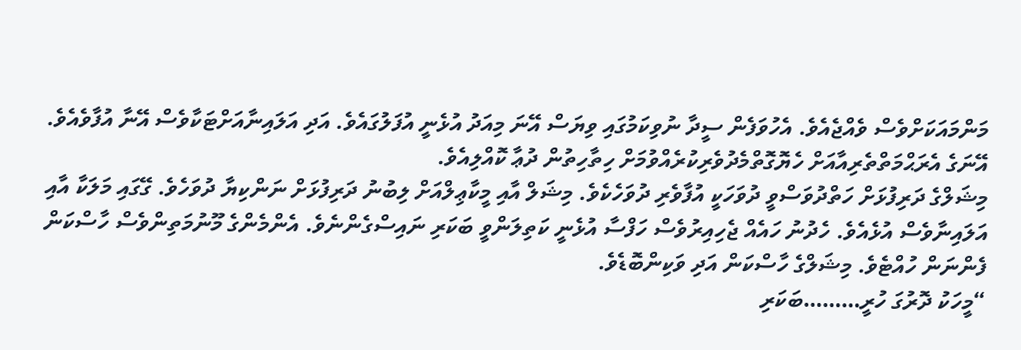މަންމައަކަށްވެސް ވެއްޖެއެވެ. އެހުވަފެން ސީދާ ނުވިކަމުގައި ވިޔަސް އޭނަ މިއަދު އުޅެނީ އުފަލުގައެވެ. އަދި އަލައިނާއަށްޓަކާވެސް އޭނާ އުފާވެއެވެ. އޭނަގެ އެރަޙްމަތްތެރިއާއަށް ހެޔޮގޮތްމެދުވެރިކުރެއްވުމަށް ހިތާހިތުން ދުޢާ ކޮއްލިއެވެ.
މިޝަލްގެ ދަރިފުޅަށް ހަތްދުވަސްވީ ދުވަހަކީ އުފާވެރި ދުވަހެކެވެ. މިޝަލް އާއި މީކާޢިލްއަށް ލިބުނު ދަރިފުޅަށް ނަންކިޔާ ދުވަހެވެ. ގޭގައި މަލަކާ އާއި އަލައިނާވެސް އުޅެއެވެ. ހެދުނު ހައެއް ޖެހިއިރުވެސް ހަފްސާ އުޅެނީ ކަތިލަންވީ ބަކަރި ނައިސްގެންނެވެ. އެންމެންގެ މޫނުމަތިންވެސް ހާސްކަން ފެންނަން ހުއްޓެވެ. މިޝަލްގެ ހާސްކަން އަދި ވަކިންބޮޑެވެ.
“މީހަކު ދޮރުގަ ހުރީ………ބަކަރި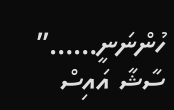ހުންނަނީ……” ސާޝާ އައިސް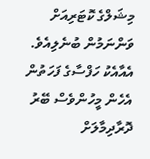މިޝަލްގެ ކޮޓަރިއަށް ވަންނަމުން ބުނެލިއެވެ. އެއާއެކު ހަފްސާގެ ފަހަތުން އެހެން މީހުންވެސް ބޭރު ދޮރާދިމާލަށް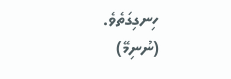ހިނގިގަތެވެ.
(ނުނިމޭ)